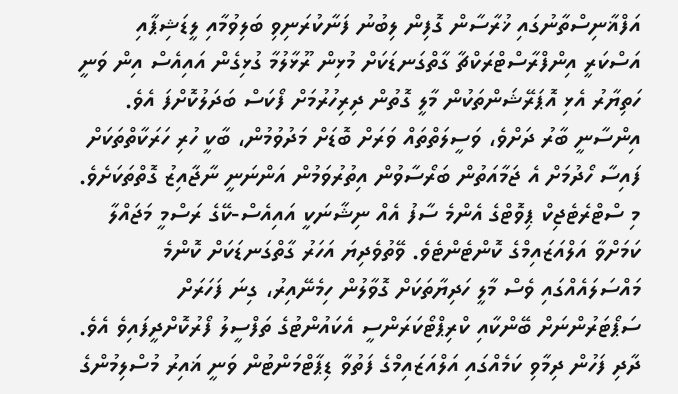އަފްޣާނިސްތާނުގައި ޚުރާސާން ގޮފިން ލިބުނު ފަނާކުރަނިވި ބަލިވުމާއި ލީޑަޝިޕާއި އަސްކަރީ އިންފްރާސްޓްރަކްޗާ ގާތްގަނޑަކަށް މުޅިން ރޫޅާލުމާ ގުޅިގެން އައިއެސް އިން ވަނީ ހަތިޔާރު އެޅި އޮޕަރޭޝަންތަކުން މާލީ ގޮތުން ދިރިހުރުމަށް ފޯކަސް ބަދަލުކޮށްފަ އެވެ. އިންސާނީ ބާރު ދަށްވެ، ވަސީލަތްތައް ވަރަށް ބޮޑަށް މަދުވުމުން، ބާކީ ހުރި ހަރަކާތްތަކަށް ފައިސާ ހޯދުމަށް އެ ޖަމާއަތުން ބަރޯސާވުން އިތުރުވަމުން އަންނަނީ ނާޖާއިޒު ގޮތްތަކަށެވެ.
މި ސްޓްރެޓެޖިކް ޕިވޮޓްގެ އެންމެ ސާފު އެއް ނިޝާނަކީ އައިއެސް-ކޭގެ ރަސްމީ މަޖައްލާ ކަމަށްވާ އަލްއަޒައިމްގެ ކޮންޓެންޓެވެ. ވޭތުވެދިޔަ އަހަރު ގާތްގަނޑަކަށް ކޮންމެ މައްސަލައެއްގައި ވެސް މާލީ ހަދިޔާތަކަށް ގޮވާލުން ހިމެނޭއިރު، ގިނަ ފަހަރަށް ސަޕޯޓަރުންނަށް ބޭންކާއި ކްރިޕްޓޯކަރަންސީ އެކައުންޓުގެ ތަފްސީލު ފޯރުކޮށްދީފައިވެ އެވެ.
ދާދި ފަހުން ދިމާވި ކަމެއްގައި އަލްއަޒައިމްގެ ފަތުވާ ޑިޕާޓްމަންޓުން ވަނީ ޣައިރު މުސްލިމުންގެ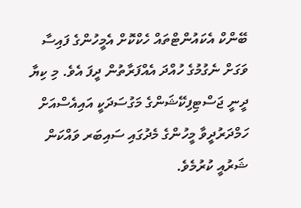ބޭންކް އެކައުންޓްތައް ހެކްކޮށް އެމީހުންގެ ފައިސާ ވަގަށް ނެގުމުގެ ހުއްދަ އެއްފަރާތުން ދީފަ އެވެ. މި ކިޔާ ދީނީ ޖަސްޓިފިކޭޝަންގެ މަގުސަދަކީ އައިއެސްއަށް ހަމްދަރުދީވާ މީހުންގެ މެދުގައި ސައިބަރ ވައްކަން ޝަރުއީ ކުރުމެވެ.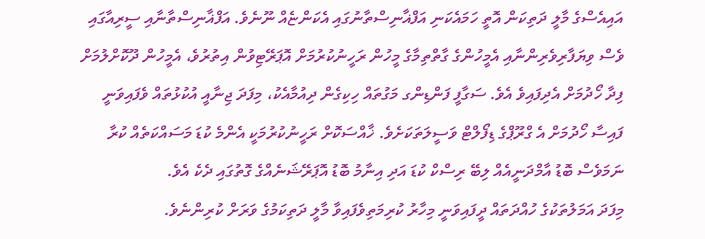އައިއެސްގެ މާލީ ދަތިކަން އޮތީ ހަމައެކަނި އަފްޣާނިސްތާނުގައި އެކަންޏެއް ނޫނެވެ. އަފްޣާނިސްތާނާއި ސީރިއާގައި ވެސް ވިޔަފާރިވެރިންނާއި އެމީހުންގެ ގާތްތިމާގެ މީހުން ރަހީނުކުރުމަށް އޮޕަރޭޓިވުން އިތުރުވެ، އެމީހުން ދޫކޮށްލުމަށް ފިދާ ހޯދުމަށް އެދިފައިވެ އެވެ. ސަގާފީ ފަންޑިންގ މަގުތައް ހިކިގެން ދިއުމާއެކު، މިފަދަ ޖިނާއީ އުކުޅުތައް ވެފައިވަނީ ފައިސާ ހޯދުމަށް އެ ގްރޫޕްގެ ޑިފޯލްޓް ވަސީލަތަކަށެވެ. ޚާއްސަކޮށް ރަހީނުކުރުމަކީ އެންމެ ކުޑަ މަސައްކަތެއް ކުރާ ނަމަވެސް ބޮޑު އާމްދަނީއެއް ލިބޭ ރިސްކް ކުޑަ އަދި އިނާމު ބޮޑު އޮޕަރޭޝަނެއްގެ ގޮތުގައި ދެކެ އެވެ.
މިފަދަ އަމަލުތަކުގެ ހުއްދަތައް ދީފައިވަނީ މިހާރު ކުރިމަތިވެފައިވާ މާލީ ދަތިކަމުގެ ވަރަށް ކުރިންނެވެ.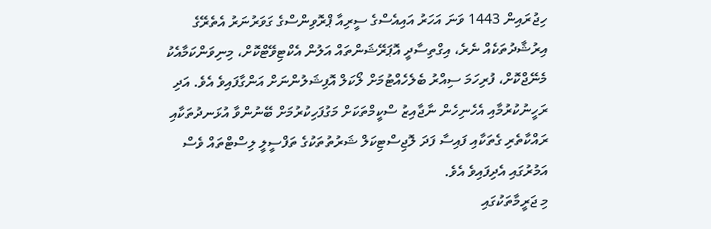ހިޖުރައިން 1443 ވަނަ އަހަރު އައިއެސްގެ ސީރިއާ ޕްރޮވިންސްގެ ގަވަރުނަރު އެތެރޭގެ އިރުޝާދުތަކެއް ނެރެ، އިގްތިސާދީ އޮޕަރޭޝަންތައް އަލުން އެކްޓިވޭޓްކޮށް، މިނިވަންކަމާއެކު މެނޭޖްކޮށް، ފުރިހަމަ ސިއްރު ބެލެހެއްޓުމަށް ލޯކަލް އޮފިޝަލުންނަށް އަންގާފައިވެ އެވެ. އަދި ރަހީނުކުރުމާއި އެހެނިހެން ނާޖާއިޒު ސްކީމްތަކަށް މަގުފަހިކުރުމަށް ބޭނުންވާ އުޅަނދުތަކާއި ރައްކާތެރި ގެތަކާއި ފައިސާ ފަދަ ލޮޖިސްޓިކަލް ޝަރުތުތަކުގެ ތަފްސީލީ ލިސްޓްތައް ވެސް އަމުރުގައި އެދިފައިވެ އެވެ.
މި ޖަރީމާތަކުގައި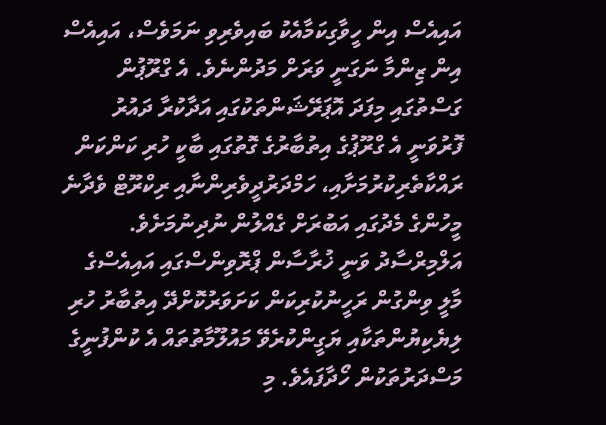އައިއެސް އިން ހީވާގިކަމާއެކު ބައިވެރިވި ނަމަވެސް، އައިއެސް އިން ޒިންމާ ނަގަނީ ވަރަށް މަދުންނެވެ. އެ ގްރޫޕުން ގަސްތުގައި މިފަދަ އޮޕަރޭޝަންތަކުގައި އަދާކުރާ ދައުރު ފޮރުވަނީ އެ ގްރޫޕުގެ އިތުބާރުގެ ގޮތުގައި ބާކީ ހުރި ކަންކަން ރައްކާތެރިކުރުމަށާއި، ހަމްދަރުދީވެރިންނާއި ރިކްރޫޓް ވެދާނެ މީހުންގެ މެދުގައި އަބުރަށް ގެއްލުން ނުދިނުމަށެވެ.
އަލްމިރްސާދު ވަނީ ޚުރާސާން ޕްރޮވިންސްގައި އައިއެސްގެ މާލީ ވިންގުން ރަހީނުކުރިކަން ކަށަވަރުކޮށްދޭ އިތުބާރު ހުރި ލިޔެކިޔުންތަކާއި ޔަގީންކުރެވޭ މައުލޫމާތުތައް އެ ކުންފުނީގެ މަސްދަރުތަކުން ހޯދާފައެވެ. މި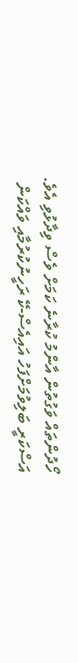ހޯދުންތައް ވަގުތުން އާންމު ކުރާނެ ކަމަށް ވެސް ވިދާޅުވި އެވެ.
އަސްކަރީ ބަލިވުމަށްފަހު އައިއެސް-ކޭ ރަހީނުކުރުމާއި ވައްކަން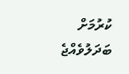ކުރުމަށް ބަދަލުވެއްޖެ